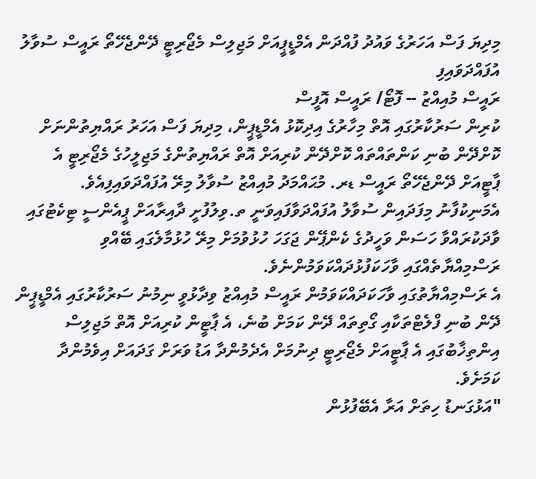މިދިޔަ ފަސް އަހަރުގެ ވައުދު ފުއްދަން އެމްޑީޕީއަށް މަޖިލިސް މެޖޯރިޓީ ދޭންޖެހޭތޯ ރައީސް ސުވާލު އުފައްދަވައިފި
ރައީސް މުއިއްޒު -- ފޮޓޯ/ ރައީސް އޮފީސް
ކުރިން ސަރުކާރުގައި އޮތް މިހާރުގެ އިދިކޮޅު އެމްޑީޕީން، މިދިޔަ ފަސް އަހަރު ރައްޔިތުންނަށް ކޮށްދޭން ބުނި ކަންތައްތައް ކޮށްދޭން ކުރިއަށް އޮތް ރައްޔިތުންގެ މަޖިލީހުގެ މެޖޯރިޓީ އެ ޕާޓީއަށް ދޭންޖެހޭތޯ ރައީސް ޑރ. މުޙައްމަދު މުއިއްޒު ސުވާލު މިރޭ އުފައްދަވައިފިއެވެ.
އެމަނިކުފާނު މިފަދައިން ސުވާލު އުފައްދަވާފައިވަނީ ތ.ވިލުފުށީ ދާއިރާއަށް ޕީއެންސީ ޓިކެޓުގައި ވާދަކުރައްވާ ހަސަން ވަހީދުގެ ކެންޕޭން ޖަގަހަ ހުޅުވުމަށް މިރޭ ހުޅުމާލެގައި ބޭއްވި ރަސްމިއްޔާތެއްގައި ވާހަކަފުޅުދައްކަވަމުންނެވެ.
އެ ރަސްމިއްޔާތުގައި ވާހަކަދައްކަވަމުން ރައީސް މުއިއްޒު ވިދާޅުވީ ނިމުނު ސަރުކާރުގައި އެމްޑީޕީން ދޭން ބުނި ފްލެޓްތަކާއި ގޯތިތައް ދޭން ކަމަށް ބުނެ، އެ ޕާޓީން ކުރިއަށް އޮތް މަޖިލިސް އިންތިޚާބުގައި އެ ޕާޓީއަށް މެޖޯރިޓީ ދިނުމަށް އެދެމުންދާ އަޑު ވަރަށް ގަދައަށް އިވެމުންދާ ކަމަށެވެ.
"އަޅުގަނޑު ހިތަށް އަރާ އެބޭފުޅުން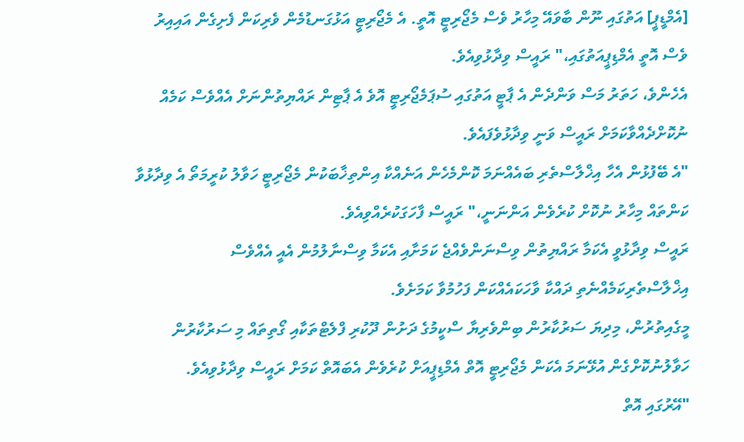[އެމްޑީޕީ] އަތުގައި ނޫން ބާވައޭ މިހާރު ވެސް މެޖޯރިޓީ އޮތީ. އެ މެޖޯރިޓީ އަޅުގަނޑުމެން ވެރިކަން ފެށިގެން އައިއިރު ވެސް އޮތީ އެމްޑިޕީއަތުގައި،" ރައީސް ވިދާޅުވިއެވެ.
އެހެންވެ، ހަތަރު މަސް ވަންދެން އެ ޕާޓީ އަތުގައި ސުޕަމެޖޯރިޓީ އޮވެ އެ ޕާޓިން ރައްޔިތުންނަށް އެއްވެސް ކަމެއް ނުކޮށްދެއްވާކަމަށް ރައީސް ވަނީ ވިދާޅުވެފައެވެ.
"އެ ބޭފުޅުން އެހާ އިޚްލާސްތެރި ބައެއްނަމަ ކޮންމެހެން އަނެއްކާ އިންތިޚާބަކުން މެޖޯރިޓީ ހަވާލު ކުރީމަތޯ އެ ވިދާޅުވާ ކަންތައް މިހާރު ނުކޮށް ކުރެވެން އަންނަނީ،" ރައީސް ފާހަގަކުރެއްވިއެވެ.
ރައީސް ވިދާޅުވީ އެކަމާ ރައްޔިތުން ވިސްނަންވެއްޖެ ކަމަށާއި އެކަމާ ވިސްނާލުމުން އެއީ އެއްވެސް އިޚްލާސްތެރިކަމެއްނެތި ދައްކާ ވާހަކައެއްކަން ފަހުމުވާ ކަމަށެވެ.
މީގެއިތުރުން، މިދިޔަ ސަރުކާރުން ބިންވެރިޔާ ސްކީމުގެ ދަށުން ދޫކުރި ފްލެޓްތަކާއި ގޯތިތައް މި ސަރުކާރުން ހަވާލުނުކޮށްގެން އުޅޭނަމަ އެކަން މެޖޯރިޓީ އޮތް އެމްޑިޕީއަށް ކުރެވެން އެބައޮތް ކަމަށް ރައީސް ވިދާޅުވިއެވެ.
"އޭރުގައި އޮތް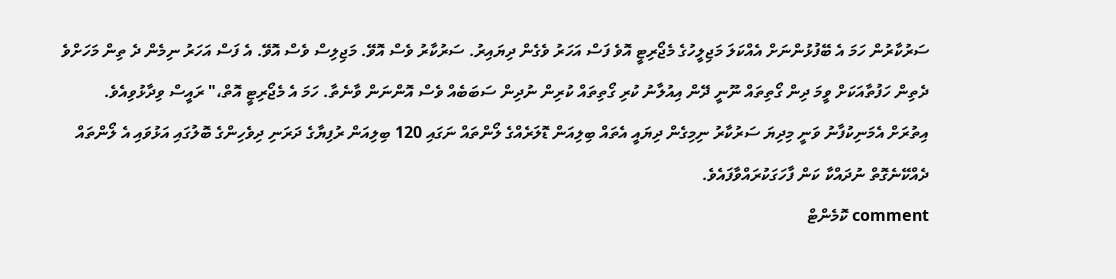ސަރުކާރުން ހަމަ އެ ބޭފުޅުންނަށް އެއްކަލަ މަޖިލީހުގެ މެޖޯރިޓީ އޮވެ ފަސް އަހަރު ވެގެން ދިޔައިރު. ސަރުކާރު ވެސް އޮވޭ. މަޖިލިސް ވެސް އޮވޭ. އެ ފަސް އަހަރު ނިމެން ދެ ތިން މަހަށްވެ ދެތިން ހަފުތާއަކަށް ވީމަ ދިން ގޯތިތައް ނޫނީ ދޭން އިއުލާނު ކުރި ގޯތިތައް ކުރިން ނުދިން ސަބަބެއް ވެސް އޮންނަން ވާނެތާ. ހަމަ އެ މެޖޯރިޓީ އޮތް،" ރައީސް ވިދާޅުވިއެވެ.
އިތުރަށް އެމަނިކުފާނު ވަނީ މިދިޔަ ސަރުކާރު ނިމިގެން ދިޔައީ އެތައް ބިލިއަން ޑޮލަރެއްގެ ލޯންތައް ނަގައި 120 ބިލިއަން ރުފިޔާގެ ދަރަނި ދިވެހިންގެ ބޮލުގައި އަޅުވައި އެ ލޯންތައް ދެއްކޭނެގޮތް ނުދައްކާ ކަން ފާހަގަކުރައްވާފައެވެ.
comment ކޮމެންޓް